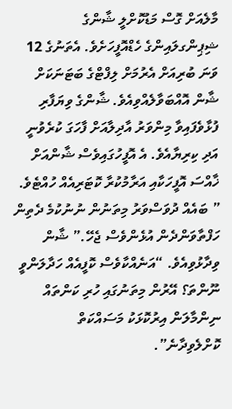މާލެއަށް ގޮސް މަޑުކޮށްލީ ޝާންގެ ޝިޕިންގލައިންގެ ހެޑްއޮފީހަށެވެ. އެތަނުގެ 12 ވަނަ ބުރިއަށް އެރުމަށް ލިފްޓްގެ ބަޓަނަކަށް ޝާން އޮއްބަވާލެއްވިއެވެ. ޝާންގެ ވިޔަފާރި ފުޅާވެފައިވާ މިންވަރު އާދިލާއަށް ފާހަގަ ކުރެވުނީ އަދި ކިރިޔާއެވެ. އެ އޮފީހުގައިވެސް ޝާންއަށް ޚާއްސަ އޮފީހަކާއި އަރާމުކުރާ ކޮޓަރިއެއް ހުއްޓެވެ.
” ބައެއް ދުވަސްވަރު މިތަނުން ނުނުކުމެ ދެތިން ހަފްތާވަންދެން އުޅެންވެސް ޖެހޭ.” ޝާން ވިދާޅުވިއެވެ. “އަނެއްކާވެސް ކޮފީއެއް ހަދާލަންވީ ނޫންތަ؟ އޭރުން މިތަނުގައި ހުރި ކަންތައް ނިންމާލަން އިރުކޮޅަކު މަސައްކަތް ކޮށްލެވިދާނެ”.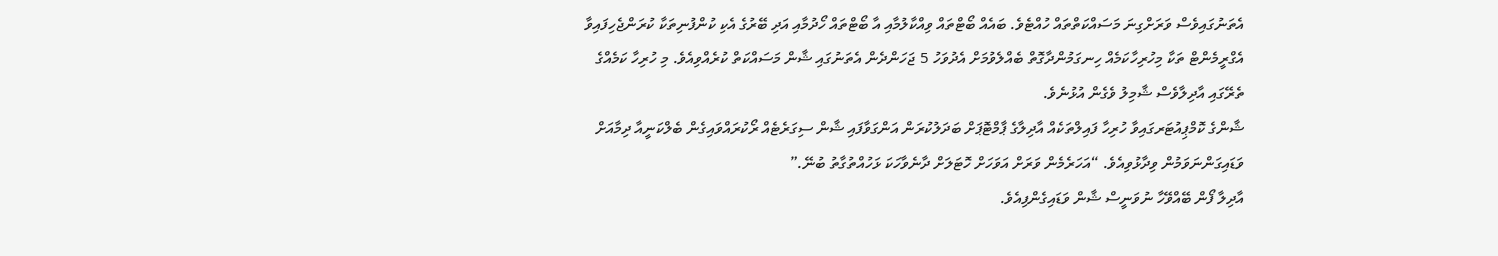އެތަނުގައިވެސް ވަރަށްގިނަ މަސައްކަތްތައް ހުއްޓެވެ. ބައެއް ބޯޓްތައް ވިއްކާލުމާއި އާ ބޯޓްތައް ހޯދުމާއި އަދި ބޭރުގެ އެކި ކުންފުނިތަކާ ކުރަންޖެހިފައިވާ އެގްރީމެންޓް ތަކާ މިހުރިހާކަމެއް ހިނގަމުންދާގޮތް ބެއްލެވުމަށް އެދުވަހު 5 ޖަހަންދެން އެތަނުގައި ޝާން މަސައްކަތް ކުރެއްވިއެވެ. މި ހުރިހާ ކަމެއްގެ ތެރޭގައި އާދިލާވެސް ޝާމިލު ވެގެން އުޅުނެވެ.
ޝާންގެ ކޮމްޕިއުޓަރގައިވާ ހުރިހާ ފައިލްތަކެއް އާދިލާގެ ޕާމްޓޮޕަށް ބަދަލުކުރަން އަންގަވާފައި ޝާން ސިގަރެޓެއް ރޯކުރައްވައިގެން ބެލްކަނީއާ ދިމާއަށް ވަޑައިގަންނަވަމުން ވިދާޅުވިއެވެ. “އަހަރެމެން ވަރަށް އަވަހަށް ހޮޓަލަށް ދާނެވާހަކަ ޅަހުއްތުގާތު ބުނޭ.”
އާދިލާ ފޯން ބޭއްވޭހާ ނުވަނީސް ޝާން ވަޑައިގެންފިއެވެ.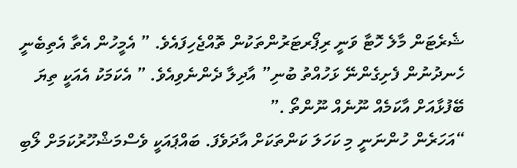ޝެރެޓަން މާލެ ހޮޓާ ވަނީ ރިޕޯރޓަރުންތަކުން ތޮއްޖެހިފައެވެ. ” އެމީހުން އެތާ އެތިބެނީ ހެނދުނުން ފެށިގެންނޭ ޅަހުއްތު ބުނި” އާދިލާ ދެންނެވިއެވެ. ” އެކަމަކު އެއަކީ ތިޔަ ބޭފުޅާއަށް އާކަމެއް ނޫނެއް ނޫންތޯ .”
“އަހަރެން ހުންނަނީ މި ކަހަލަ ކަންތަކަށް އާދަވެފަ. ބައްޕައަކީ ވެސްމަޝްހޫރުކަމަށް ލޯބި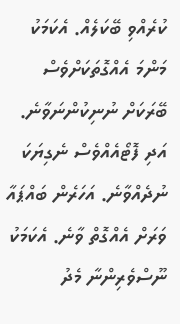ކުރެއްވި ބޭކަލެއް. އެކަމަކު މަންމަ އެއްގޮތަކަށްވެސް ބޭރަކަށް ނުނިކުންނަވާނެ. އަދި ފޮޓޯއެއްވެސް ނެގިޔަކަ ނުދެއްވާނެ. އަހަރެން ބައްޕައާ ވަރަށް އެއްގޮތް ވާނެ. އެކަމަކު ނޫސްވެރިންނާ މެދު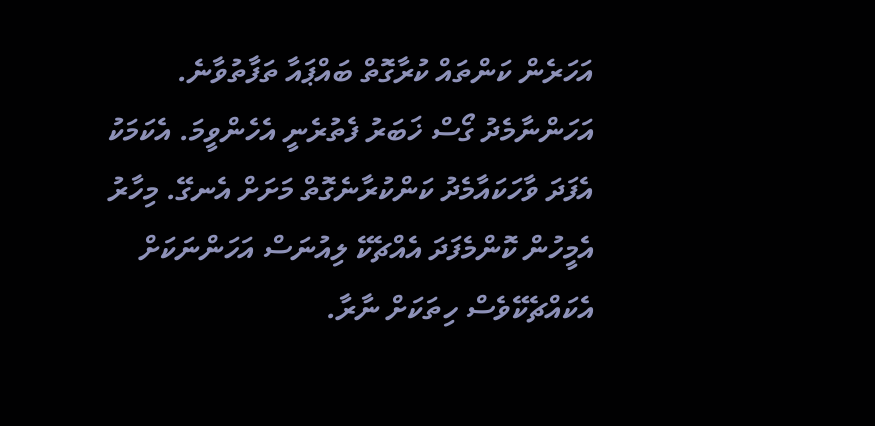އަހަރެން ކަންތައް ކުރާގޮތް ބައްޕައާ ތަފާތުވާނެ. އަހަންނާމެދު ގޯސް ޚަބަރު ފެތުރެނީ އެހެންވީމަ. އެކަމަކު އެފަދަ ވާހަކައާމެދު ކަންކުރާނެގޮތް މަށަށް އެނގޭ. މިހާރު އެމީހުން ކޮންމެފަދަ އެއްޗެކޭ ލިއުނަސް އަހަންނަކަށް އެކައްޗެކޭވެސް ހިތަކަށް ނާރާ.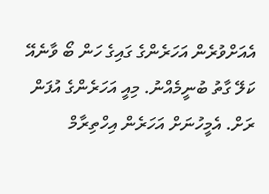އެއަށްވުރެން އަހަރެންގެ ގައިގެ ހަން ބޯ ވާނެއޭ ކަލޭ ގާތު ބުނީމެއްނު. މިއީ އަހަރެންގެ އުފަން ރަށް. އެމީހުނަށް އަހަރެން އިހްތިރާމް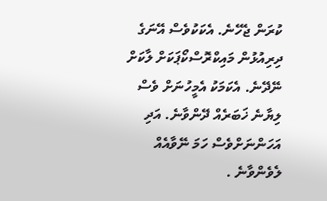ކުރަން ޖެހޭނެ. އެކަކުވެސް އޭނަގެ ދިރިއުޅުން މައިކްރޮސްކޯޕަކަށް ލާކަށް ނޭދޭނެ. އެކަމަކު އެމީހުނަށް ވެސް ލިޔާނެ ޚަބަރެއް ދޭންވާނެ. އަދި އަހަންނަށްވެސް ހަމަ ނޭވާއެއް ލެވެންވާނެ .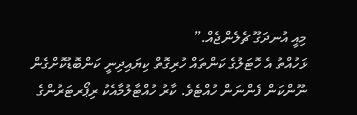މިއީ އުނދަގޫ ޗެލެންޖެއް.”
ޅަހުއްތު އެ ހޮޓަލުގެ ކަންތައް ހުރިގޮތް ކިޔައިދިނީ ކަންބޮޑުކޮށްގެން ނޫންކަން ފެންނަން ހުއްޓެވެ. ކާރު ހުއްޓާލުމާއެކު ރިޕޯރޓަރުންގެ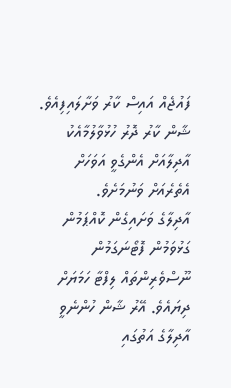ފައުޖެއް އައިސް ކާރު ވަށާލައިފިއެވެ. ޝާން ކާރު ދޮރު ހުޅުވާލުމާއެކު އާދިލާއަށް އެންގެވީ އަވަހަށް އެތެރެއަށް ވަނުމަށެވެ.
އާދިލާގެ ވަށައިގެން ކޮއްޕަމުން ގަޅުވަމުން ފޮޓޯނަގަމުން ނޫސްވެރިންތައް ލިފްޓާ ހަމަޔަށް ދިޔައެވެ. އޭރު ޝާން ހުންނެވީ އާދިލާގެ އަތުގައި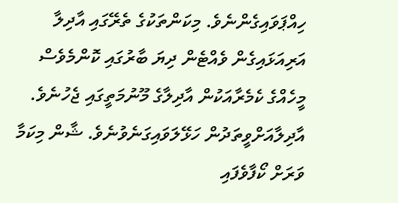ހިއްޕަވައިގެންނެވެ. މިކަންތަކުގެ ތެރޭގައި އާދިލާ އަރިއަޅައިގެން ވެއްޓެން ދިޔަ ބާރުގައި ކޮންމެވެސް މީހެއްގެ ކެމެރާއަކުން އާދިލާގެ މޫނުމަތީގައި ޖެހުނެވެ. އާދިލާއަށްވީތަދުން ހަޅޭލަވައިގަނެވުނެވެ. ޝާން މިކަމާ ވަރަށް ކޯފާވެފައި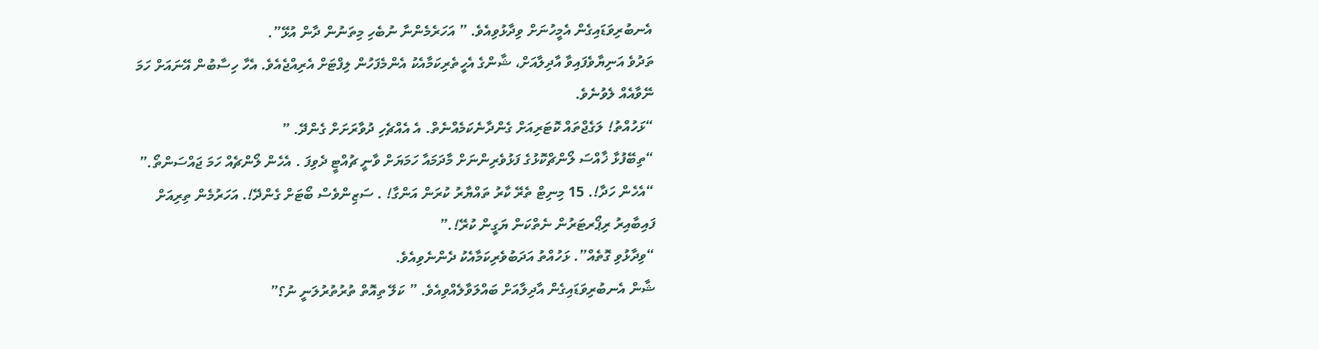އެނބުރިވަޑައިގެން އެމީހުނަށް ވިދާޅުވިއެވެ. ” އަހަރެމެންނާ ނުބެހި މިތަނުން ދާން އުޅޭ”.
ތަދުވެ އަނިޔާވެފައިވާ އާދިލާއަށް، ޝާންގެ އެހީތެރިކަމާއެކު އެންމެފަހުން ލިފްޓަށް އެރިއްޖެއެވެ. އެހާ ހިސާބުން އޭނައަށް ހަމަ ނޭވާއެއް ލެވުނެވެ.
“ޅަހުއްތު! ލަގެޖްތައް ކޮޓަރިއަށް ގެންދާނެކަމެއްނެތް. އެ އެއްޗެހި ދުވާރަށަށް ގެންދޭ. ”
“ތިބޭފުޅާ ޚާއްސަ ލޯންޗްކޮޅުގެ ފަޅުވެރިންނަށް މާދަމައާ ހަމަޔަށް ވާނީ ޗުއްޓީ ދެވިފަ . އެހެން ލޯންޗެއް ހަމަ ޖައްސަންތޯ.”
“އެހެން ހަދާ!. 15 މިނިޓް ތެރޭ ކާރު ތައްޔާރު ކުރަން އަންގާ! . ސަޒިންވެސް ބޯޓަށް ގެންދޭ!. އަހަރުމެން ތިރިއަށް ފައިބާއިރު ރިޕޯރޓަރުން ނެތްކަން ޔަގީން ކުރޭ!.”
“ވިދާޅުވި ގޮތެއް”. ޅަހުއްތު އަދަބުވެރިކަމާއެކު ދެންނެވިއެވެ.
ޝާން އެނބުރިވަޑައިގެން އާދިލާއަށް ބައްލަވާލެއްވިއެވެ. ” ކަލޭ ތިއޮތް ތުރުތުރުލަނީ ނު؟”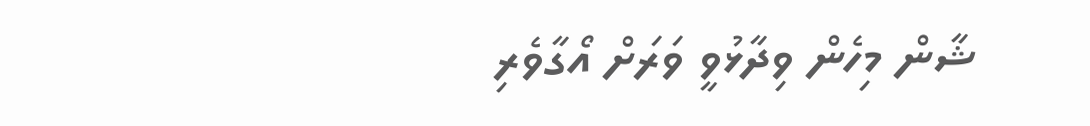ޝާން މިހެން ވިދާޅުވީ ވަރަށް އޯގާވެރި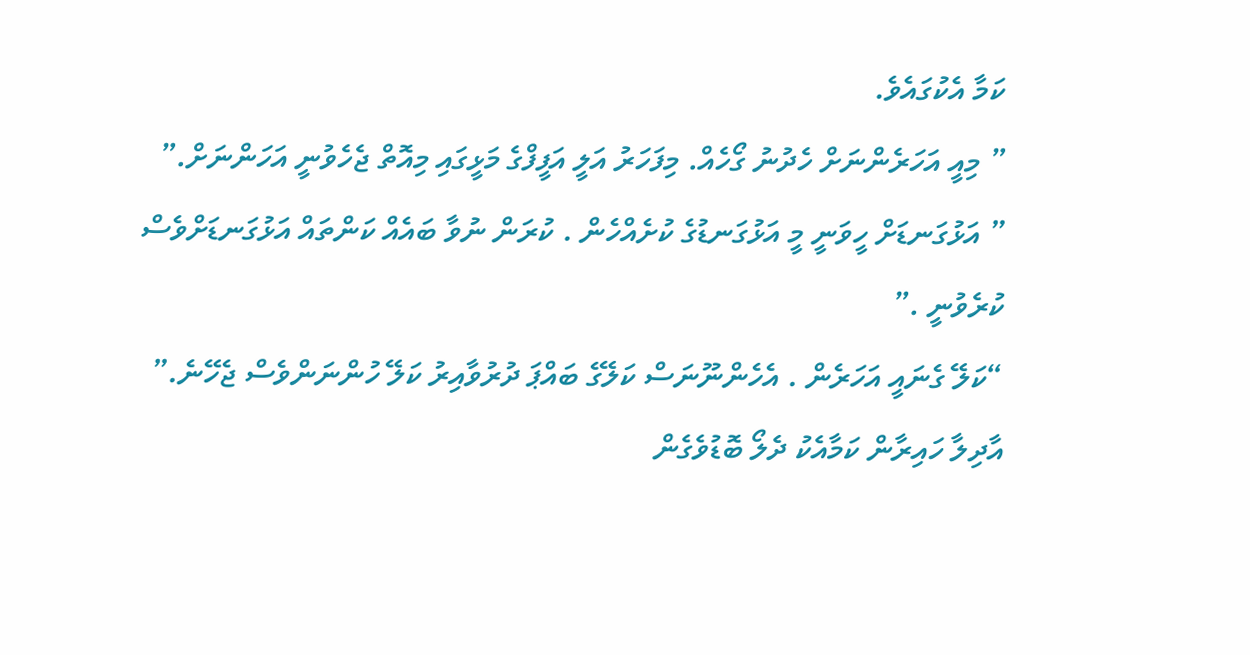ކަމާ އެކުގައެވެ.
” މިއީ އަހަރެންނަށް ހެދުނު ގޯހެއް. މިފަހަރު އަލީ އަފީފްގެ މަޅީގައި މިއޮތް ޖެހެވުނީ އަހަންނަށް.”
” އަޅުގަނޑަށް ހީވަނީ މީ އަޅުގަނޑުގެ ކުށެއްހެން . ކުރަން ނުވާ ބައެއް ކަންތައް އަޅުގަނޑަށްވެސް ކުރެވުނީ .”
“ކަލޭ ގެނައީ އަހަރެން . އެހެންނޫނަސް ކަލޭގެ ބައްޕަ ދުރުވާއިރު ކަލޭ ހުންނަންވެސް ޖެހޭނެ.”
އާދިލާ ހައިރާން ކަމާއެކު ދެލޯ ބޮޑުވެގެން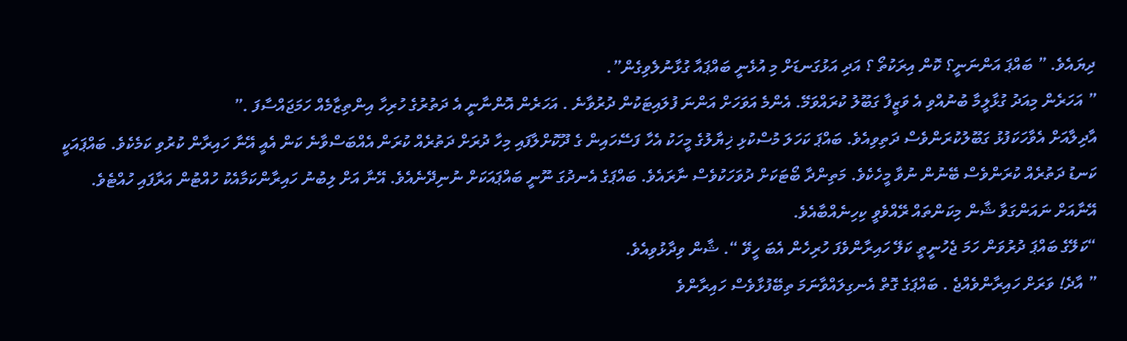ދިޔައެވެ. ” ބައްޕަ އަންނަނީ؟ ކޮން އިރަކުތޯ ؟ އަދި އަޅުގަނޑަށް މި އުޅެނީ ބައްޕައާ ގުޅާނުލެވިގެން”.
” އަހަރެން މިއަދު ގުޅާލީމާ ބުނުއްވި އެ ވަޒީފާ ގަބޫލު ކުރައްވަމޭ. އެންމެ އަވަހަށް އަންނަ ފުލައިޓަކުން ދުރުވާނެ . އަހަރެން އޮންނާނީ އެ ދަތުރުގެ ހުރިހާ އިންތިޒާމެއް ހަމަޖައްސާފަ .”
އާދިލާއަށް އެވާހަކަފުޅު ގަބޫލުކުރަންވެސް ދަތިވިއެވެ. ބައްޕަ ކަހަލަ މުސްކުޅި ޚިޔާލުގެ މީހަކު އެހާ ފަސޭހައިން ގެ ދޫކޮށްލާފައި މިހާ ދުރަށް ދަތުރެއް ކުރަން އެއްބަސްވާނެ ކަން އެއީ އޭނާ ހައިރާން ކުރުވި ކަމެކެވެ. ބައްޕައަކީ ކަނޑު ދަތުރެއް ކުރަންވެސް ބޭނުން ނުވާ މީހެކެވެ. މަތިންދާ ބޯޓަކަށް ދުވަހަކުވެސް ނާރައެވެ. ބައްޕަގެ އެނދުގަ ނޫނީ ބައްޕައަކަށް ނުނިދޭނެއެވެ. އޭނާ އަށް ލިބުނު ހައިރާންކަމާއެކު ހުއްޓުން އަރާފައި ހުއްޓެވެ. އޭނާއަށް ނައަންގަވާ ޝާން މިކަންތައް ރޭއްވެވީ ކިހިނެއްބާއެވެ.
“ކަލޭގެ ބައްޕަ ދުރުވަން ހަމަ ޖެހުނީތީ ކަލޭ ހައިރާންވެފަ ހުރިހެން އެބަ ހީވޭ “. ޝާން ވިދާޅުވިއެވެ.
” އާދެ! ވަރަށް ހައިރާންވެއްޖެ . ބައްޕަގެ ގޮތް އެނގިލައްވާނަމަ ތިބޭފުޅާވެސް ހައިރާންވެ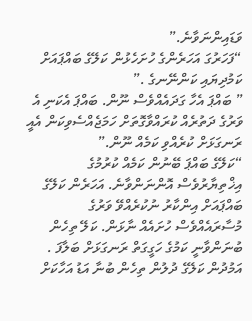ވަޑައިންނަވާނެ.”
“ފަހަރުގަ އަހަރެންގެ ހުށަހެޅުން ކަލޭގެ ބައްޕައަށް ކަމުދިޔައި ކަންނޭނގެ .”
” ބައްޕަ އެހާ ގަދައެއްވެސް ނޫން. ބައްޕަ އެކަނި އެ ވަރުގެ ދަތުރެއް ކުރައްވާގޮތަށް ހަމަޖެއްސެވިކަން އެއީ ރަނގަޅަށް ކުރެއްވި ކަމެއް ނޫން.”
“ކަލޭގެ ބައްޕަ ބޭނުން ކަމެއް ކުރުމުގެ އިޚްތިޔާރުވެސް އޮންނަންވާނެ. އަހަރެން ކަލޭގެ ބައްޕައަށް އިންކާރު ނުކުރެއްވޭ ވަރުގެ މުސާރައެއްވެސް ހުށައެއް ނާޅަން. ކަލޭ ތިހެން ބުނަންވާނީ ކަމުގެ ހަގީގަތް ރަނގަޅަށް ބަލާފަ . އަމުދުން ކަލޭގެ ދުލުން ތިހެން ބުނާ އަޑު އަހާކަށް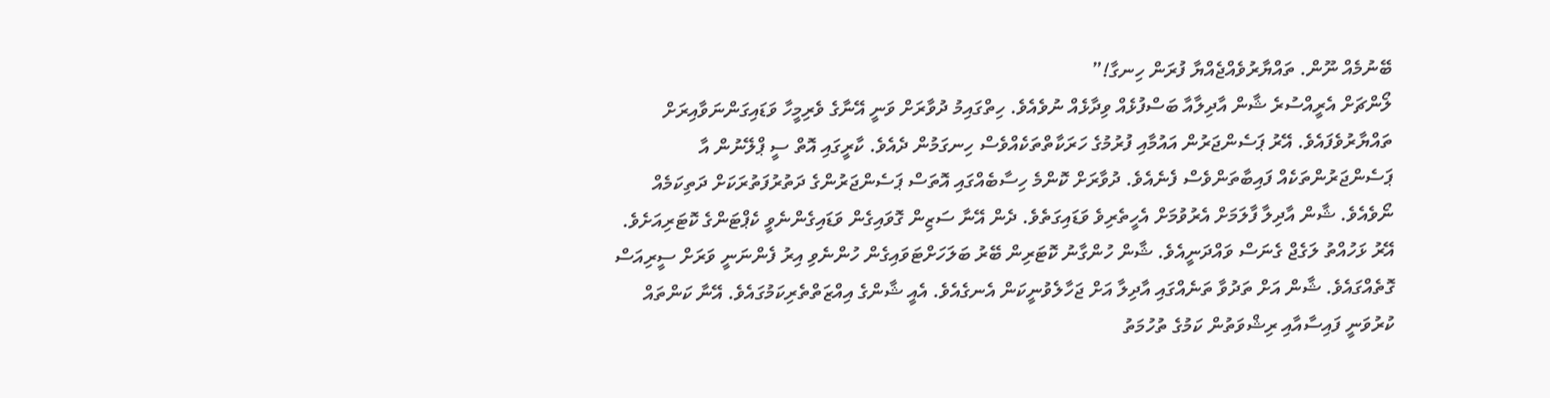ބޭނުމެއް ނޫން. ތައްޔާރުވެއްޖެއްޔާ ފުރަން ހިނގާ!”
ލޯންޗަށް އެރީއްސުރެ ޝާން އާދިލާއާ ބަސްފުޅެއް ވިދާޅެއް ނުވެއެވެ. ހިތްގައިމު ދުވާރަށް ވަނީ އޭނާގެ ވެރިމީހާ ވަޑައިގަންނަވާއިރަށް ތައްޔާރުވެފައެވެ. އޭރު ޕަސެންޖަރުން އައުމާއި ފުރުމުގެ ހަރަކާތްތަކެއްވެސް ހިނގަމުން ދެއެވެ. ކާރީގައި އޮތް ސީ ޕްލޭނުން އާ ޕަސެންޖަރުންތަކެއް ފައިބާތަންވެސް ފެނެއެވެ. ދުވާރަށް ކޮންމެ ހިސާބެއްގައި އޮތަސް ޕަސެންޖަރުންގެ ދަތުރުފަތުރަކަށް ދަތިކަމެއް ނޯވެއެވެ. ޝާން އާދިލާ ފާލަމަށް އެރުވުމަށް އެހީތެރިވެ ވަޑައިގަތެވެ. ދެން އޭނާ ސަޒިން ގޮވައިގެން ވަޑައިގެންނެވީ ކެޕްޓަންގެ ކޮޓަރިއަށެވެ. އޭރު ޅަހުއްތު ލަގެޖް ގެނަސް ވައްދަނީއެވެ. ޝާން ހުންގާނު ކޮޓަރިން ބޭރު ބަލަހަށްޓަވައިގެން ހުންނެވި އިރު ފެންނަނީ ވަރަށް ސީރިއަސް ގޮތެއްގައެވެ. ޝާން އަށް ތަދުވާ ތަނެއްގައި އާދިލާ އަށް ޖަހާލެވުނީކަން އެނގެއެވެ. އެއީ ޝާންގެ އިއްޒަތްތެރިކަމުގައެވެ. އޭނާ ކަންތައް ކުރުވަނީ ފައިސާއާއި ރިޝްވަތުން ކަމުގެ ތުހުމަތު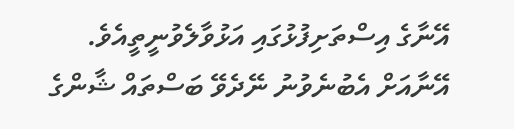އޭނާގެ އިސްތަށިފުޅުގައި އަޅުވާލެވުނީތީއެވެ.
އޭނާއަށް އެބުނެވުނު ނޭދެވޭ ބަސްތައް ޝާންގެ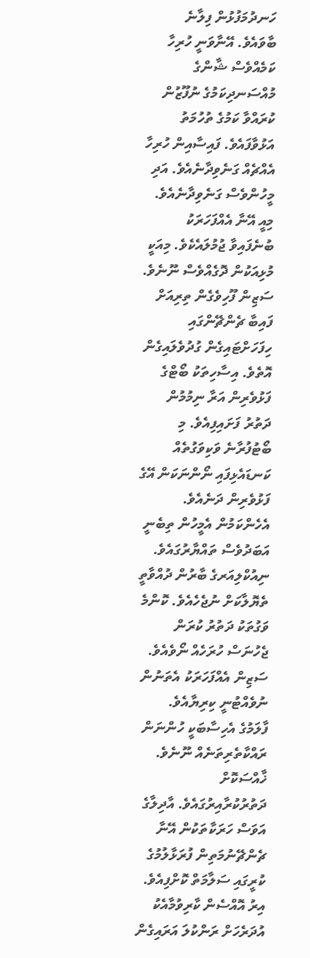ހަނދުމަފުޅުން ފިލާނެ ބާވައެވެ. އޭނާވަނީ ހުރިހާ ކަމެއްވެސް ޝާންގެ މުއްސަނދިކަމުގެ ނުފޫޒުން ކުރައްވާ ކަމުގެ ތުހުމަތު އަޅުވާފައެވެ. ފައިސާއިން ހުރިހާ އެއްޗެއް ގަނެވިދާނެއެވެ. އަދި މީހުންވެސް ގަނެވިދާނެއެވެ. މިއީ އޭނާ އެއްފަހަރަކު ބުނެފައިވާ ޖުމުލައެކެވެ. މިއަކީ މުޅިއަކުން ދޮގެއްވެސް ނޫނެވެ.
ސަޒިން ފޫހިވެގެން ތިރިއަށް ފައިބާ ޗެންޗޭންގައި ހިފަހަށްޓައިގެން ގުދުވެލައިގެން އޮތެވެ. އިސާހިތަކު ބޯޓްގެ ފަޅުވެރިން އަރާ ނިމުމުން ދަތުރު ފަށައިފިއެވެ. މި ބޯޓުފުރާނެ ވަކިވަގުތެއް ކަނޑައެޅިފައި ނޯންނަކަން އޭގެ ފަޅުވެރިން ދަނެއެވެ. އެހެންކަމުން އެމީހުން ތިބެނީ އަބަދުވެސް ތައްޔާރުގައެވެ. ނިއުކްލިއަރގެ ބާރުން ދުއްވާތީ ތެޔޮލާކަށް ނުޖެހެއެވެ. ކޮންމެ ވަގުތަކު ދަތުރު ކުރަން ޖެހުނަސް ހުރަހެއް ނޯވެއެވެ. ސަޒިން އެއްފަހަރަކު އެތަނުން ނުވެއްޓުނީ ކިރިޔާއެވެ. ފާލަމުގެ އެހިސާބަކީ ހުންނަން ރައްކާތެރިތަނެއް ނޫނެވެ. ޚާއްސަކޮށް ދަތުރުކުރާއިރުގައެވެ. އާދިލާގެ އަވަސް ހަރަކާތަކުން އޭނާ ޗެންޗޭނުމަތިން ފުރަޅާލުމުގެ ކުރީގައި ސަލާމަތް ކޮށްފިއެވެ.
އިރު އޮއްސެން ކާރިވުމާއެކު އުދަރެހަށް ރަންކުލަ އަރައިގެން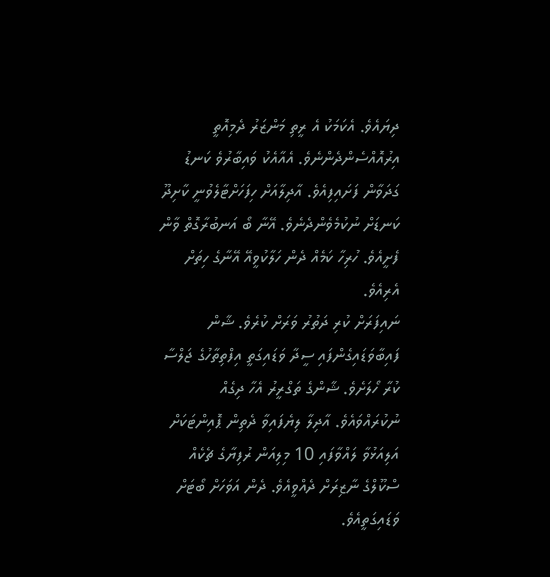ދިޔައެވެ. އެކަމަކު އެ ރީތި މަންޒަރު ދެމިއޮތީ އިރުއޮއްސެންދެންނެވެ. އެއާއެކު ވައިބާރުވެ ކަނޑު ގަދަވާން ފަށައިފިއެވެ. އާދިލާއަށް ހިފަހަށްޓާލެވުނީ ކާށިދޫ ކަނޑަށް ނުކުމެވެންދެނެވެ. އޭނާ ބޯ އަނބުރާގޮތް ވާން ފެށީއެވެ. ހުރިހާ ކަމެއް ދެން ހަލާކުވީއޭ އޭނާގެ ހިތަށް އެރިއެވެ.
ނައިފަރަށް ކުރި ދަތުރު ވަރަށް ކުރެވެ. ޝާން ފައިބާވަޑައިގެންފައި ސީދާ ވަޑައިގަތީ އިފްތިތާހުގެ ޖަލްސާ ކުރާ ހޯލަށެވެ. ޝާންގެ ތަގްރީރު އެހާ ދިގެއް ނުކުރައްވައެވެ. އާދިލާ ލިޔެފައިވާ ދެތިން ޕޮއިންޓަކަށް އަލިއަޅުވާ ލައްވާފައި 10 މިލިއަން ރުފިޔާގެ ޗެކެއް ސްކޫލްގެ ނާޒިރަށް ދެއްވީއެވެ. ދެން އަވަހަށް ބޯޓަށް ވަޑައިގަތީއެވެ.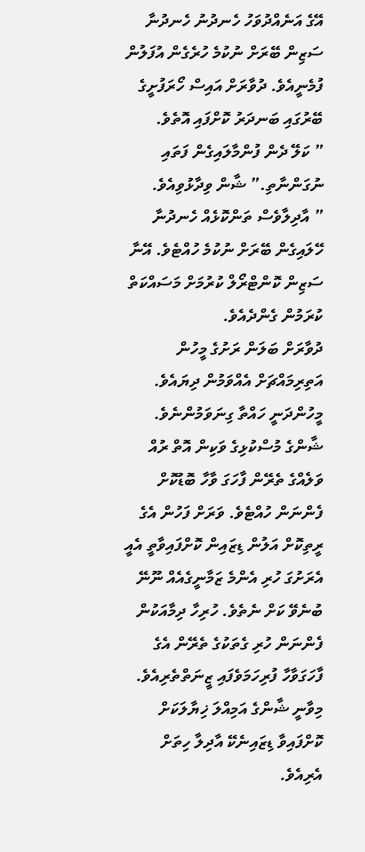އޭގެ އަނެއްދުވަހު ހެނދުނު ހެނދުނާ ސަޒިން ބޭރަށް ނުކުމެ ހުރެގެން އުފަލުން ފުމެނީއެވެ. ދުވާރަށް އައިސް ހޯރަފުށީގެ ބޭރުގައި ބަނދަރު ކޮށްފައި އޮތެވެ.
” ކަލޭ ދެން ފުންމާލައިގެން ފަތައި ނުގަންނާތި.” ޝާން ވިދާޅުވިއެވެ.
” އާދިލާވެސް ތަންކޮޅެއް ހެނދުނާ ހޭލައިގެން ބޭރަށް ނުކުމެ ހުއްޓެވެ. އޭނާ ސަޒިން ކޮންޓްރޯލް ކުރުމަށް މަސައްކަތް ކުރަމުން ގެންދެއެވެ.
ދުވާރަށް ބަލަން ރަށުގެ މީހުން އަތިރިމައްޗަށް އެއްވަމުން ދިޔައެވެ. މީހުންދަނީ ހައްތާ ގިނަވަމުންނެވެ.
ޝާންގެ މުސްކުޅިގެ ވަކިން އޮތް ރުއް ވަލެއްގެ ތެރޭން ފާހަގަ ވާހާ ބޮޑުކޮށް ފެންނަން ހުއްޓެވެ. ވަރަށް ފަހުން އެގެ ރީތިކޮށް އަލުން ޑިޒައިން ކޮށްފައިވާތީ އެއީ އެރަށުގަ ހުރި އެންމެ ޒަމާނީގެއެއް ނޫނޭ ބުނެވޭ ކަށް ނެތެވެ. ހުރިހާ ދިމާއަކުން ފެންނަން ހުރި ގެތަކުގެ ތެރޭން އެގެ ފާހަގަވާހާ ފުރިހަމަވެފައި ޒީނަތްތެރިއެވެ. މިވާނީ ޝާންގެ އަމިއްލަ ޚިޔާލަކަށް ކޮށްފައިވާ ޑިޒައިނެކޭ އާދިލާ ހިތަށް އެރިއެވެ.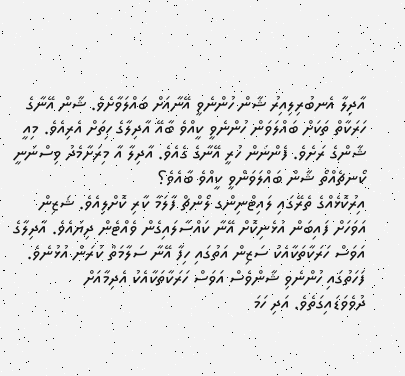އާދިލާ އެނބުރިލިއިރު ޝާން ހުންނެވީ އޭނާއަށް ބައްލަވާށެވެ. ޝާން އޭނާގެ ހަރަކާތް ތަކަށް ބައްލަވަން ހުންނެވީ ކީއްވެ ބާއޭ އާދިލާގެ ހިތަށް އެރިއެވެ. މިއީ ޝާންގެ ރަށެވެ. ފެންނަން ހުރީ އޭނާގެ ގެއެވެ. އާދިލާ އާ މިރަށާމެދު ވިސްނަނީ ކޯނޗެއްތޯ ޝާން ބައްލަވަންވީ ކީއްވެ ބާއެވެ؟
އިރުކޮޅެއްގެ ތެރޭގައި ލައިޓްނިންގ ލޯންޗް ފާލަމާ ކާރި ކޮށްލިއެވެ. ޝަޒިން އަވަހަށް ފައިބަން އުޅެނިކޮށް އޭނާ ކައްސާލައިގެން ވެއްޓެން ދިޔައެވެ. އާދިލާގެ އަވަސް ހަރަކާތަކާއެކު ސަޒިން އަތުގައި ހިފާ އޭނާ ސަލާމަތް ކުރަން އުޅުނެވެ. ފަހަތުގައި ހުންނެވި ޝާންވެސް އަވަސް ހަރަކާތަކާއެކު އެދިމާއަށް ދުވެވަޑައިގަތެވެ. އަދި ހަމަ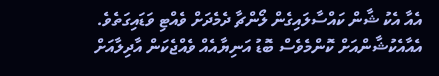އެއާ އެކު ޝާން ކައްސާލައިގެން ލޯންޗާ ދެމެދަށް ވެއްޓި ވަޑައިގަތެވެ. އެއާއެކުޝާންއަށް ކޮންމެވެސް ބޮޑު އަނިޔާއެއް ވެއްޖެކަން އާދިލާއަށް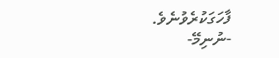ފާހަގަކުރެވުނެވެ.
-ނުނިމޭ-